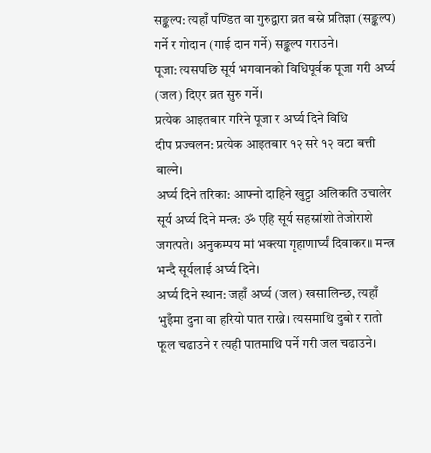सङ्कल्प: त्यहाँ पण्डित वा गुरुद्वारा व्रत बस्ने प्रतिज्ञा (सङ्कल्प) गर्ने र गोदान (गाई दान गर्ने) सङ्कल्प गराउने।
पूजा: त्यसपछि सूर्य भगवानको विधिपूर्वक पूजा गरी अर्घ्य (जल) दिएर व्रत सुरु गर्ने।
प्रत्येक आइतबार गरिने पूजा र अर्घ्य दिने विधि
दीप प्रज्वलन: प्रत्येक आइतबार १२ सरे १२ वटा बत्ती बाल्ने।
अर्घ्य दिने तरिका: आफ्नो दाहिने खुट्टा अलिकति उचालेर सूर्य अर्घ्य दिने मन्त्र: ॐ एहि सूर्य सहस्रांशो तेजोराशे जगत्पते। अनुकम्पय मां भक्त्या गृहाणार्घ्यं दिवाकर॥ मन्त्र भन्दै सूर्यलाई अर्घ्य दिने।
अर्घ्य दिने स्थान: जहाँ अर्घ्य (जल) खसालिन्छ, त्यहाँ भुइँमा दुना वा हरियो पात राख्ने। त्यसमाथि दुबो र रातो फूल चढाउने र त्यही पातमाथि पर्ने गरी जल चढाउने।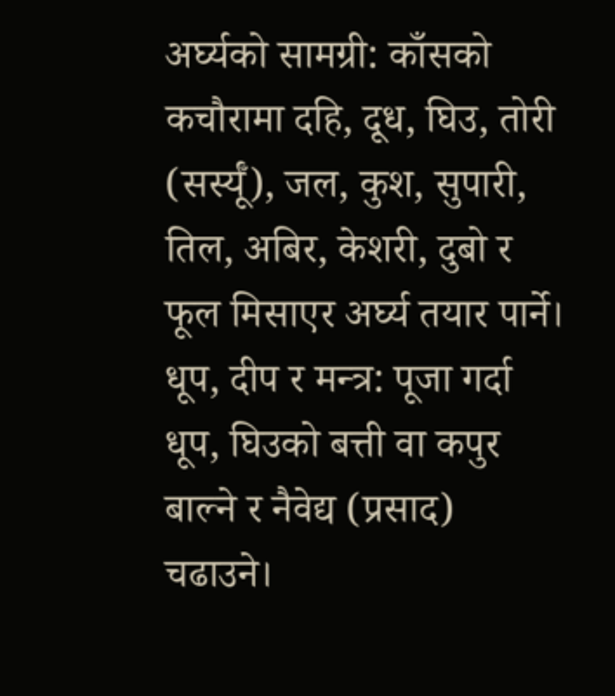अर्घ्यको सामग्री: काँसको कचौरामा दहि, दूध, घिउ, तोरी (सर्स्यूँ), जल, कुश, सुपारी, तिल, अबिर, केशरी, दुबो र फूल मिसाएर अर्घ्य तयार पार्ने।
धूप, दीप र मन्त्र: पूजा गर्दा धूप, घिउको बत्ती वा कपुर बाल्ने र नैवेद्य (प्रसाद) चढाउने।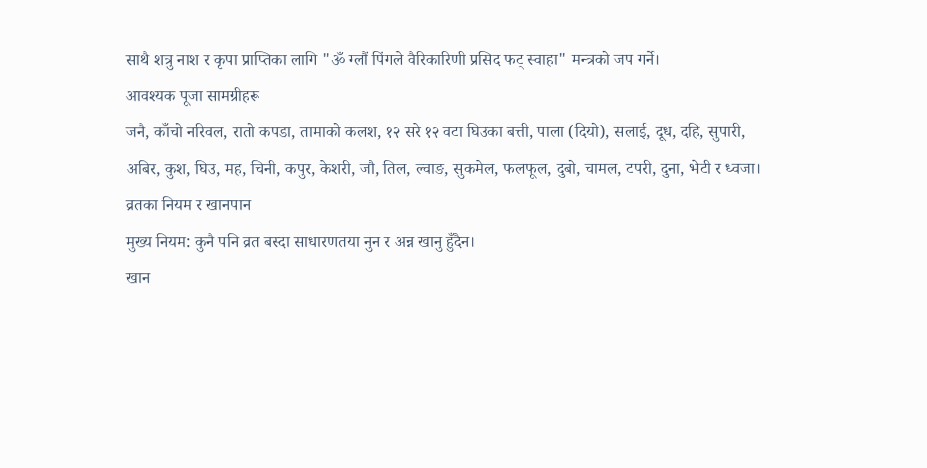साथै शत्रु नाश र कृपा प्राप्तिका लागि "ॐ ग्लौं पिंगले वैरिकारिणी प्रसिद फट् स्वाहा" मन्त्रको जप गर्ने।
आवश्यक पूजा सामग्रीहरू
जनै, काँचो नरिवल, रातो कपडा, तामाको कलश, १२ सरे १२ वटा घिउका बत्ती, पाला (दियो), सलाई, दूध, दहि, सुपारी, अबिर, कुश, घिउ, मह, चिनी, कपुर, केशरी, जौ, तिल, ल्वाङ, सुकमेल, फलफूल, दुबो, चामल, टपरी, दुना, भेटी र ध्वजा।
व्रतका नियम र खानपान
मुख्य नियम: कुनै पनि व्रत बस्दा साधारणतया नुन र अन्न खानु हुँदैन।
खान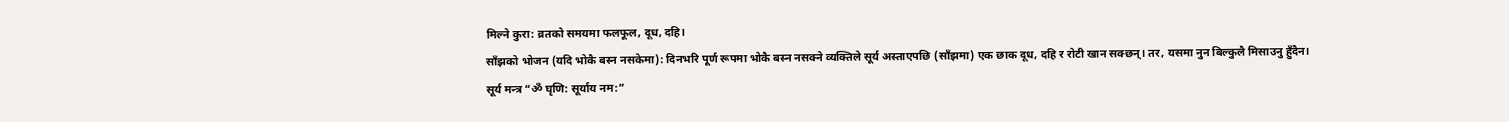मिल्ने कुरा: व्रतको समयमा फलफूल, दूध, दहि।
साँझको भोजन (यदि भोकै बस्न नसकेमा): दिनभरि पूर्ण रूपमा भोकै बस्न नसक्ने व्यक्तिले सूर्य अस्ताएपछि (साँझमा) एक छाक दूध, दहि र रोटी खान सक्छन्। तर, यसमा नुन बिल्कुलै मिसाउनु हुँदैन।
सूर्य मन्त्र “ॐ घृणि: सूर्याय नम:”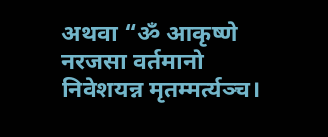अथवा “ॐ आकृष्णे नरजसा वर्तमानो निवेशयन्न मृतम्मर्त्यञ्च।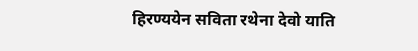हिरण्ययेन सविता रथेना देवो याति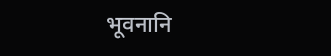भूवनानि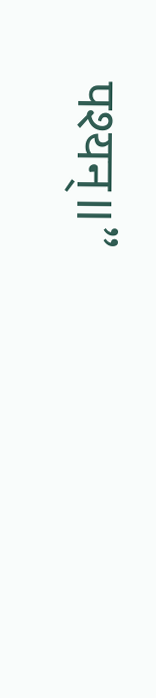पश्यन्॥”